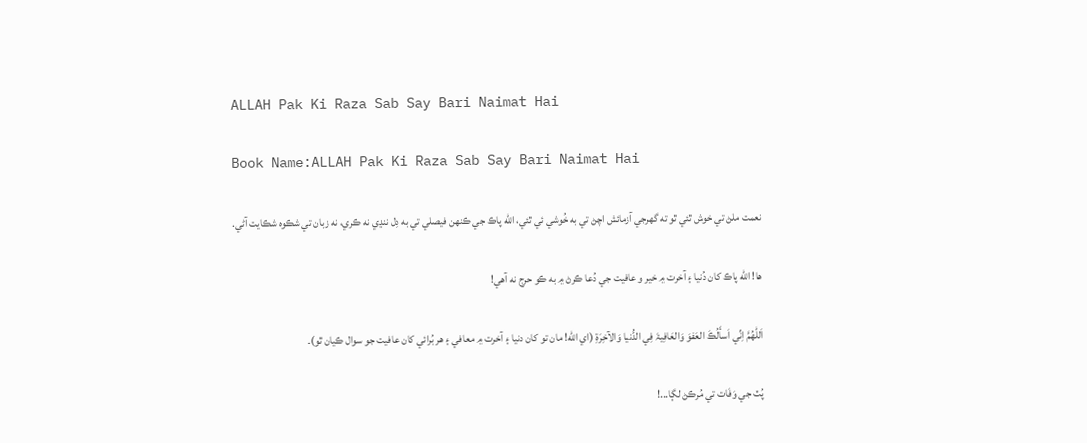ALLAH Pak Ki Raza Sab Say Bari Naimat Hai

Book Name:ALLAH Pak Ki Raza Sab Say Bari Naimat Hai

نعمت ملڻ تي خوش ٿئي ٿو ته گھرجي آزمائش اچڻ تي به خُوشي ئي ٿئي، الله پاڪ جي ڪنهن فيصلي تي به دِل ننڍي نه ڪري، نه زبان تي شڪوه شڪايت آڻي.

ها! الله پاڪ کان دُنيا ۽ آخرت ۾ خير و عافيت جي دُعا ڪرڻ ۾ به ڪو حرج نه آهي!

اَللّٰھُمَّ اِنِّي اَسأَلُڪَ العَفوَ وَالعَافِيۃَ فِي الدُّنيا وَالآخِرَۃِ (اي الله! مان تو کان دنيا ۽ آخرت ۾ معافي ۽ هر بُرائي کان عافيت جو سوال ڪيان ٿو)۔

پُٽ جي وَفَات تي مُرڪڻ لڳا...!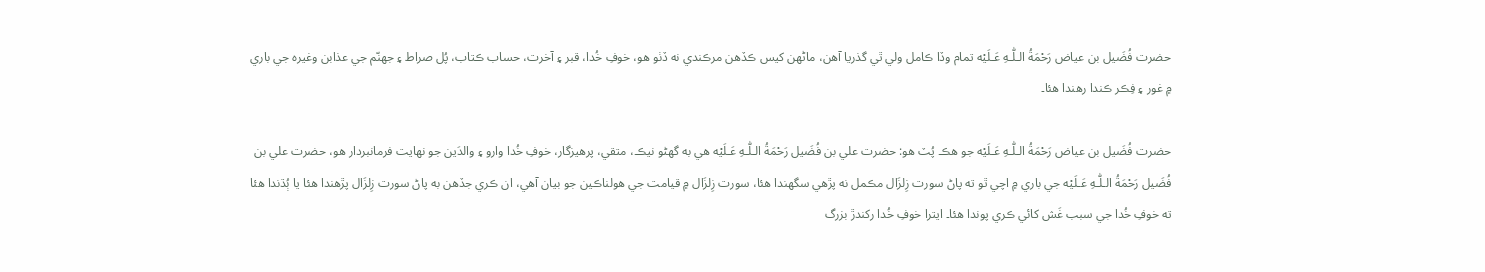حضرت فُضَيل بن عياض رَحْمَةُ الـلّٰـهِ عَـلَيْه تمام وڏا ڪامل ولي ٿي گذريا آهن، ماڻهن کيس ڪڏهن مرڪندي نه ڏٺو هو، خوفِ خُدا، قبر ۽ آخرت، حساب ڪتاب، پُل صراط ۽ جهنّم جي عذابن وغيره جي باري  ۾ غور ۽ فِڪر ڪندا رهندا هئا۔

حضرت فُضَيل بن عياض رَحْمَةُ الـلّٰـهِ عَـلَيْه جو هڪ پُٽ هو: حضرت علي بن فُضَيل رَحْمَةُ الـلّٰـهِ عَـلَيْه هي به گھڻو نيڪ، متقي، پرهيزگار، خوفِ خُدا وارو ۽ والدَين جو نهايت فرمانبردار هو، حضرت علي بن فُضَيل رَحْمَةُ الـلّٰـهِ عَـلَيْه جي باري ۾ اچي ٿو ته پاڻ سورت زِلزَال مڪمل نه پڙھي سگھندا هئا، سورت زِلزَال ۾ قيامت جي هولناڪين جو بيان آهي، ان ڪري جڏهن به پاڻ سورت زِلزَال پڙھندا هئا يا ٻُڌندا هئا ته خوفِ خُدا جي سبب غَش کائي ڪري پوندا هئا۔ ايترا خوفِ خُدا رکندڙ بزرگ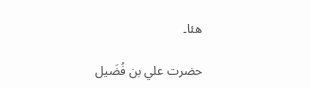هئا۔

حضرت علي بن فُضَيل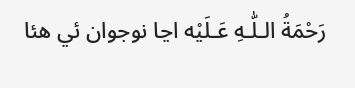رَحْمَةُ الـلّٰـهِ عَـلَيْه اڃا نوجوان ئي هئا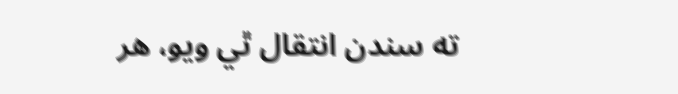ته سندن انتقال ٿي ويو، هر